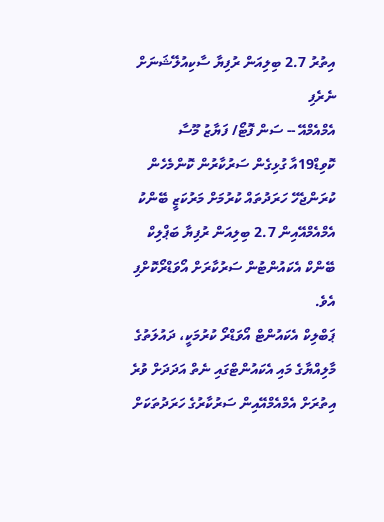އިތުރު 2.7 ބިލިއަން ރުފިޔާ ސާކިއުލޭޝަނަށް ނެރެފި
އެމްއެމްއޭ -- ސަން ފޮޓޯ/ ފަޔާޒު މޫސާ
ކޮވިޑް19އާ ގުޅިގެން ސަރުކާރުން ކޮންމެހެން ކުރަންޖެހޭ ހަރަދުތައް ކުރުމަށް މަރުކަޒީ ބޭންކު އެމްއެމްއޭއިން 2.7 ބިލިއަން ރުފިޔާ ބަޕްލިކް ބޭންކް އެކައުންޓުން ސަރުކާރަށް އޯވަޑްރޯކޮށްފި އެވެ.
ޕަބްލިކް އެކައުންޓް އޯވަޑްރޯ ކުރުމަކީ، ދައުލަތުގެ މާލިއްޔާގެ މައި އެކައުންޓްގައި ނެތް އަދަދަށް ވުރެ އިތުރަށް އެމްއެމްއޭއިން ސަރުކާރުގެ ހަރަދުތަކަށް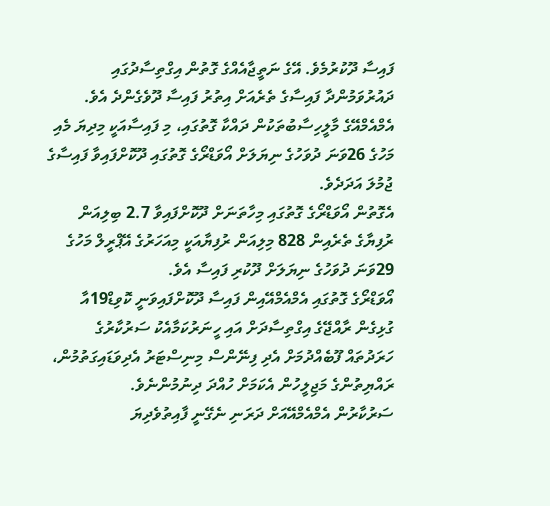ފައިސާ ދޫކުރުމެވެ. އޭގެ ނަތީޖާއެއްގެ ގޮތުން އިގްތިސާދުގައި ދައުރުވަމުންދާ ފައިސާގެ ތެރެއަށް އިތުރު ފައިސާ ދޫވެގެންދެ އެވެ.
އެމްއެމްއޭގެ މާލީހިސާބުތަކުން ދައްކާ ގޮތުގައި، މި ފައިސާއަކީ މިދިޔަ މެއި މަހުގެ 26ވަނަ ދުވަހުގެ ނިޔަލަށް އޯވަޑްރޯގެ ގޮތުގައި ދޫކޮށްފައިވާ ފައިސާގެ ޖުމުލަ އަދަދެވެ.
އެގޮތުން އޯވަޑްރޯގެ ގޮތުގައި މިހާތަނަށް ދޫކޮށްފައިވާ 2.7 ބިލިއަން ރުފިޔާގެ ތެރެއިން 828 މިލިއަން ރުފިޔާއަކީ މިއަހަރުގެ އޭޕްރީލް މަހުގެ 29ވަނަ ދުވަހުގެ ނިޔަލަށް ދޫކުރި ފައިސާ އެވެ.
އޯވަޑްރޯގެ ގޮތުގައި އެމްއެމްއޭއިން ފައިސާ ދޫކޮށްފައިވަނީ ކޮވިޑް19އާ ގުޅިގެން ރާއްޖޭގެ އިގްތިސާދަށް އައި ހީނަރުކަމާއެކު ސަރުކާރުގެ ހަރަދުތައް ފޫބެއްދުމަށް އެދި ފިނޭންސް މިނިސްޓަރު އެދިވަޑައިގަތުމުން، ރައްޔިތުންގެ މަޖިލީހުން އެކަމަށް ހުއްދަ ދިނުމުންނެވެ.
ސަރުކާރުން އެމްއެމްއޭއަށް ދަރަނި ނެގޭނީ ފާއިތުވެދިޔަ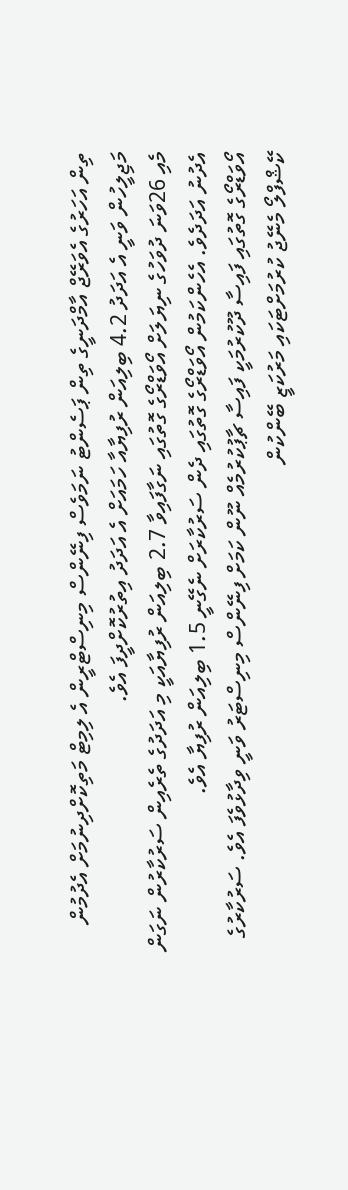ތިން އަހަރުގެ އެވަރޭޖް އާމްދަނީގެ ތިން ޕަސެންޓު ނަމަވެސް ފިނޭންސް މިނިސްޓްރީން އެ ލިމިޓް މަތިކޮށްދިނުމަށް އެދުމުން މަޖިލީހުން ވަނީ އެ އަދަދު 4.2 ބިލިއަން ރުފިޔާއާ ހަމައަށް އެ އަދަދު އިތުރުކޮށްދީފަ އެވެ.
މެއި 26ވަނަ ދުވަހުގެ ނިޔަލަށް އޯވަޑްރޯގެ ގޮތުގައި ނަގާފައިވާ 2.7 ބިލިއަން ރުފިޔާއަކީ މި އަދަދުގެ ތެރެއިން ސަރުކާރުން ނަގަން އެދުނު އަދަދެވެ. އެހެންކަމުން އޯވަޑްރޯގެ ގޮތުގައި ދެން ސަރުކާރަށް ނެގޭނީ 1.5 ބިލިއަން ރުފިޔާ އެވެ.
އޯވަޑްރޯގެ ގޮތުގައި ފައިސާ ދޫކުރުމަކީ ފައިސާ ޗާޕުކުރުމެއް ނޫން ކަމަށް ފިނޭންސް މިނިސްޓަރު ވަނީ ވިދާޅުވެފަ އެވެ. ސަރުކާރުގެ ކޭޝްފްލޯ މެނޭޖު ކުރުމަށްޓަކައި މަރުކަޒީ ބޭންކުން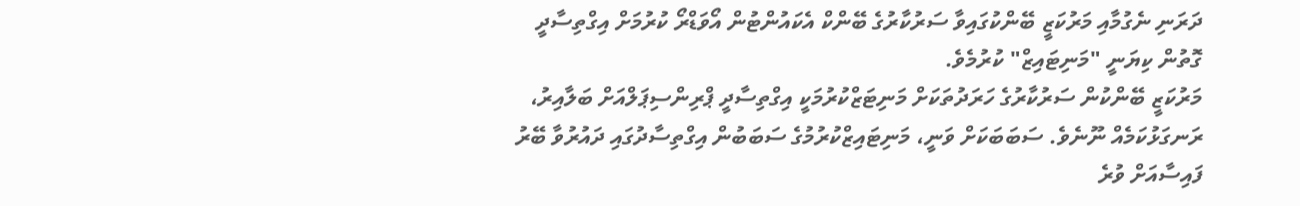ދަރަނި ނެގުމާއި މަރުކަޒީ ބޭންކުގައިވާ ސަރުކާރުގެ ބޭންކް އެކައުންޓުން އޯވަޑްރޯ ކުރުމަށް އިގްތިސާދީ ގޮތުން ކިޔަނީ "މަނިޓައިޒް" ކުރުމެވެ.
މަރުކަޒީ ބޭންކުން ސަރުކާރުގެ ހަރަދުތަކަށް މަނިޓަޒްކުރުމަކީ އިގްތިސާދީ ޕްރިންސިޕަލްއަށް ބަލާއިރު، ރަނގަޅުކަމެއް ނޫނެވެ. ސަބަބަކަށް ވަނީ، މަނިޓައިޒްކުރުމުގެ ސަބަބުން އިގްތިސާދުގައި ދައުރުވާ ބޭރު ފައިސާއަށް ވުރެ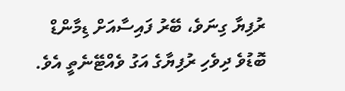ރުފިޔާ ގިނަވެ، ބޭރު ފައިސާއަށް ޑިމާންޑް ބޮޑުވެ ދިވެހި ރުފިޔާގެ އަގު ވެއްޓޭނެތީ އެވެ.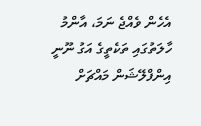އެހެން ވެއްޖެ ނަމަ، އާންމު ހާލަތުގައި ތަކެތީގެ އަގު ނޫނީ އިންފްލޭޝަން މައްޗަށް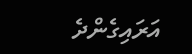އަރައިގެންދެ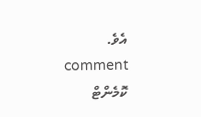އެވެ.
comment ކޮމެންޓް